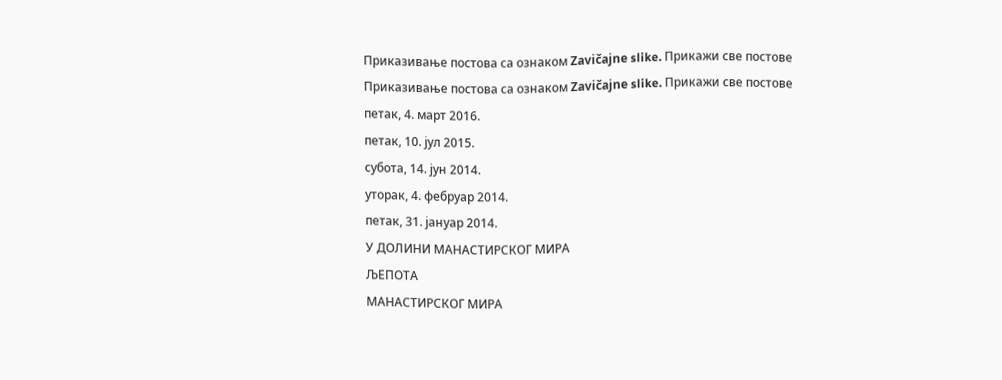Приказивање постова са ознаком Zavičajne slike. Прикажи све постове
Приказивање постова са ознаком Zavičajne slike. Прикажи све постове
петак, 4. март 2016.
петак, 10. јул 2015.
субота, 14. јун 2014.
уторак, 4. фебруар 2014.
петак, 31. јануар 2014.
У ДОЛИНИ МАНАСТИРСКОГ МИРА
ЉЕПОТА
МАНАСТИРСКОГ МИРА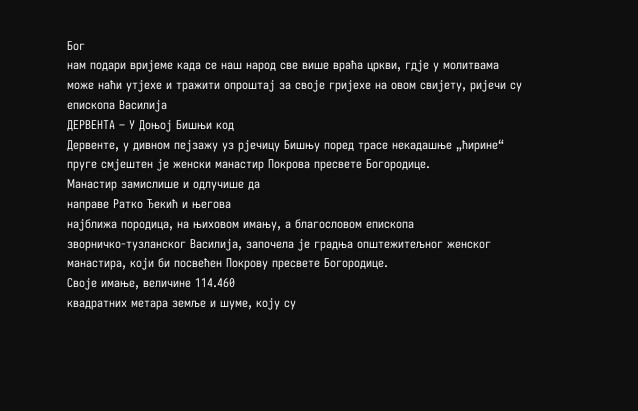Бог
нам подари вријеме када се наш народ све више враћа цркви, гдје у молитвама
може наћи утјехе и тражити опроштај за своје гријехе на овом свијету, ријечи су
епископа Василија
ДЕРВЕНТА – У Доњој Бишњи код
Дервенте, у дивном пејзажу уз рјечицу Бишњу поред трасе некадашње „ћирине“
пруге смјештен је женски манастир Покрова пресвете Богородице.
Манастир замислише и одлучише да
направе Ратко Ђекић и његова
најближа породица, на њиховом имању, а благословом епископа
зворничко-тузланског Василија, започела је градња општежитељног женског
манастира, који би посвећен Покрову пресвете Богородице.
Своје имање, величине 114.460
квадратних метара земље и шуме, коју су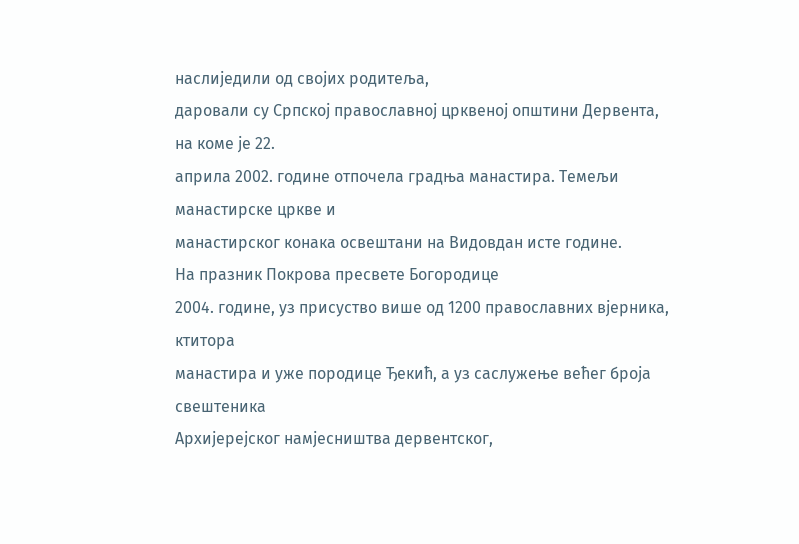наслиједили од својих родитеља,
даровали су Српској православној црквеној општини Дервента, на коме је 22.
априла 2002. године отпочела градња манастира. Темељи манастирске цркве и
манастирског конака освештани на Видовдан исте године.
На празник Покрова пресвете Богородице
2004. године, уз присуство више од 1200 православних вјерника, ктитора
манастира и уже породице Ђекић, а уз саслужење већег броја свештеника
Архијерејског намјесништва дервентског,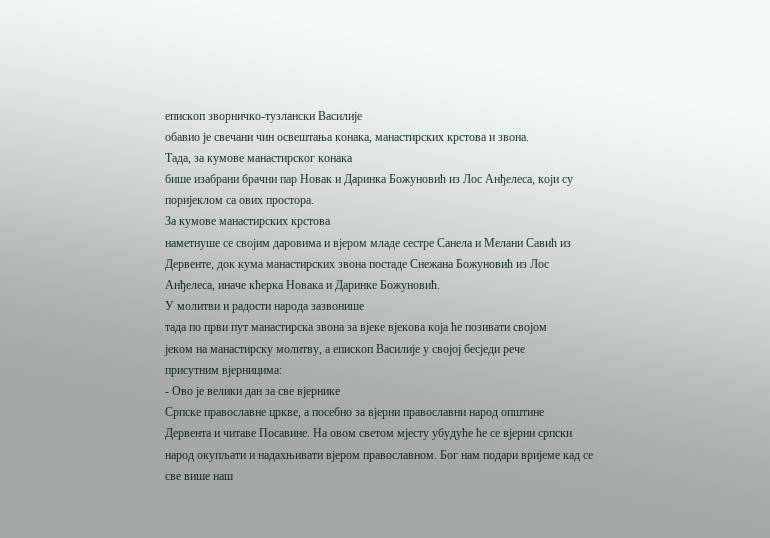епископ зворничко-тузлански Василије
обавио је свечани чин освештања конака, манастирских крстова и звона.
Тада, за кумове манастирског конака
бише изабрани брачни пар Новак и Даринка Божуновић из Лос Анђелеса, који су
поријеклом са ових простора.
За кумове манастирских крстова
наметнуше се својим даровима и вјером младе сестре Санела и Мелани Савић из
Дервенте, док кума манастирских звона постаде Снежана Божуновић из Лос
Анђелеса, иначе кћерка Новака и Даринке Божуновић.
У молитви и радости народа зазвонише
тада по први пут манастирска звона за вјеке вјекова која ће позивати својом
јеком на манастирску молитву, а епископ Василије у својој бесједи рече
присутним вјерницима:
- Ово је велики дан за све вјернике
Српске православне цркве, а посебно за вјерни православни народ општине
Дервента и читаве Посавине. На овом светом мјесту убудуће ће се вјерни српски
народ окупљати и надахњивати вјером православном. Бог нам подари вријеме кад се
све више наш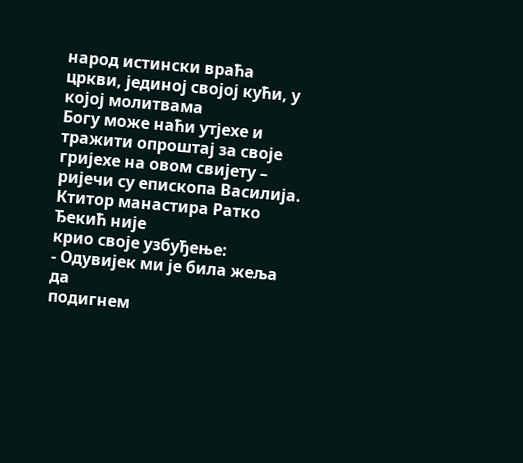народ истински враћа цркви, јединој својој кући, у којој молитвама
Богу може наћи утјехе и тражити опроштај за своје гријехе на овом свијету –
ријечи су епископа Василија.
Ктитор манастира Ратко Ђекић није
крио своје узбуђење:
- Одувијек ми је била жеља да
подигнем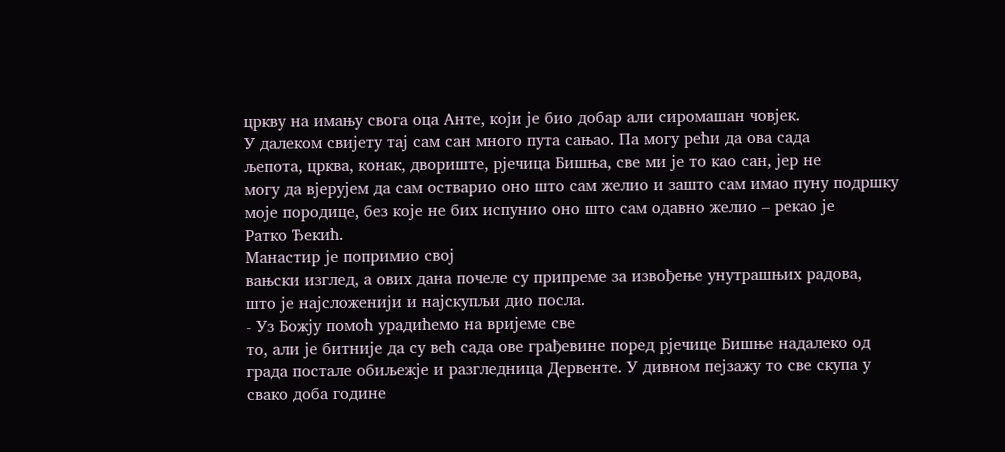цркву на имању свога оца Анте, који је био добар али сиромашан човјек.
У далеком свијету тај сам сан много пута сањао. Па могу рећи да ова сада
љепота, црква, конак, двориште, рјечица Бишња, све ми је то као сан, јер не
могу да вјерујем да сам остварио оно што сам желио и зашто сам имао пуну подршку
моје породице, без које не бих испунио оно што сам одавно желио – рекао је
Ратко Ђекић.
Манастир је попримио свој
вањски изглед, а ових дана почеле су припреме за извођење унутрашњих радова,
што је најсложенији и најскупљи дио посла.
- Уз Божју помоћ урадићемо на вријеме све
то, али је битније да су већ сада ове грађевине поред рјечице Бишње надалеко од
града постале обиљежје и разгледница Дервенте. У дивном пејзажу то све скупа у
свако доба године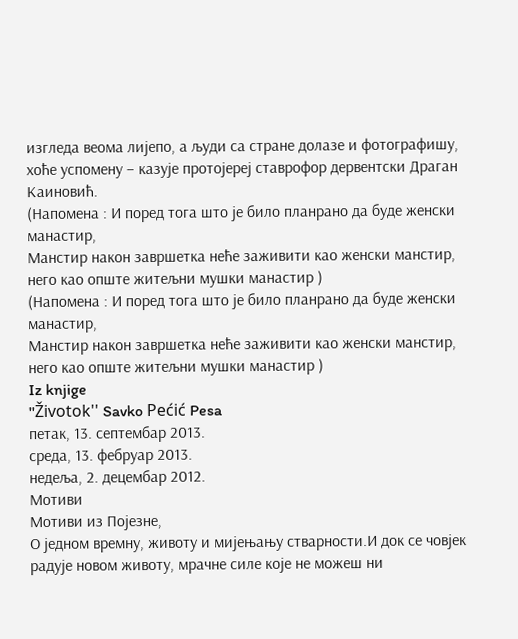изгледа веома лијепо, а људи са стране долазе и фотографишу,
хоће успомену – казује протојереј ставрофор дервентски Драган Каиновић.
(Напомена : И поред тога што је било планрано да буде женски манастир,
Манстир након завршетка неће заживити као женски манстир, него као опште житељни мушки манастир )
(Напомена : И поред тога што је било планрано да буде женски манастир,
Манстир након завршетка неће заживити као женски манстир, него као опште житељни мушки манастир )
Iz knjige
''Životok'' Savko Pećić Pesa
петак, 13. септембар 2013.
среда, 13. фебруар 2013.
недеља, 2. децембар 2012.
Мотиви
Мотиви из Појезне,
О једном времну, животу и мијењању стварности.И док се човјек радује новом животу, мрачне силе које не можеш ни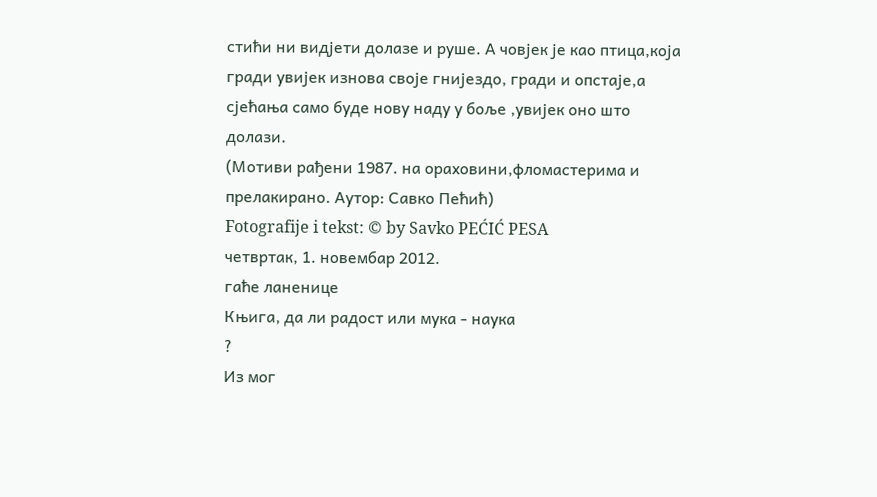стићи ни видјети долазе и руше. А човјек је као птица,која гради увијек изнова своје гнијездо, гради и опстаје,а сјећања само буде нову наду у боље ,увијек оно што долази.
(Мотиви рађени 1987. на ораховини,фломастерима и прелакирано. Аутор: Савко Пећић)
Fotografije i tekst: © by Savko PEĆIĆ PESA
четвртак, 1. новембар 2012.
гаће ланенице
Књига, да ли радост или мука - наука
?
Из мог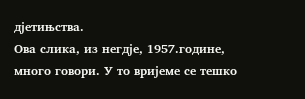дјетињства.
Ова слика, из негдје, 1957.године, много говори. У то вријеме се тешко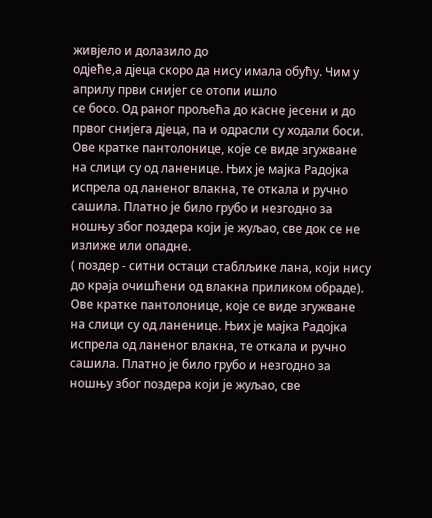живјело и долазило до
одјеће,а дјеца скоро да нису имала обућу. Чим у априлу први снијег се отопи ишло
се босо. Од раног прољећа до касне јесени и до првог снијега дјеца, па и одрасли су ходали боси.
Ове кратке пантолонице, које се виде згужване на слици су од ланенице. Њих је мајка Радојка испрела од ланеног влакна, те откала и ручно сашила. Платно је било грубо и незгодно за ношњу због поздера који је жуљао, све док се не излиже или опадне.
( поздер - ситни остаци стаблљике лана, који нису до краја очишћени од влакна приликом обраде).
Ове кратке пантолонице, које се виде згужване на слици су од ланенице. Њих је мајка Радојка испрела од ланеног влакна, те откала и ручно сашила. Платно је било грубо и незгодно за ношњу због поздера који је жуљао, све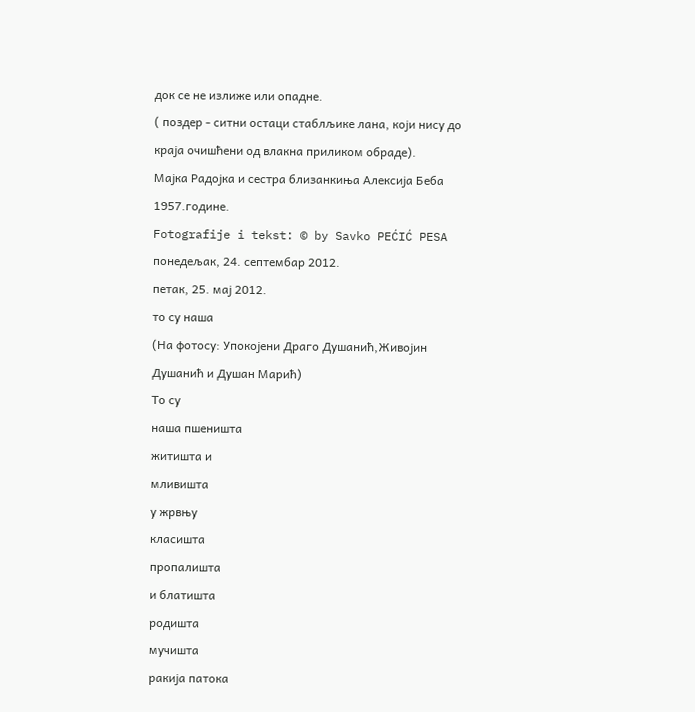док се не излиже или опадне.
( поздер - ситни остаци стаблљике лана, који нису до краја очишћени од влакна приликом обраде).
Мајка Радојка и сестра близанкиња Алексија Беба 1957.године.
Fotografije i tekst: © by Savko PEĆIĆ PESA
понедељак, 24. септембар 2012.
петак, 25. мај 2012.
то су наша
(На фотосу: Упокојени Драго Душанић,Живојин Душанић и Душан Марић)
То су
наша пшеништа
житишта и
мливишта
у жрвњу
класишта
пропалишта
и блатишта
родишта
мучишта
ракија патока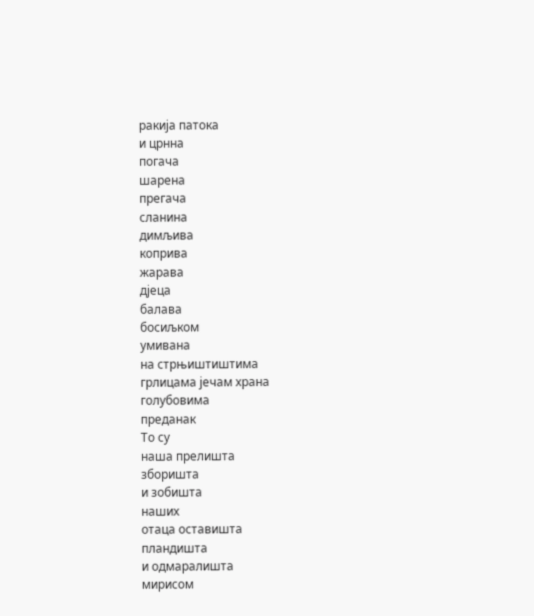ракија патока
и црнна
погача
шарена
прегача
сланина
димљива
коприва
жарава
дјеца
балава
босиљком
умивана
на стрњиштиштима
грлицама јечам храна
голубовима
преданак
То су
наша прелишта
зборишта
и зобишта
наших
отаца оставишта
пландишта
и одмаралишта
мирисом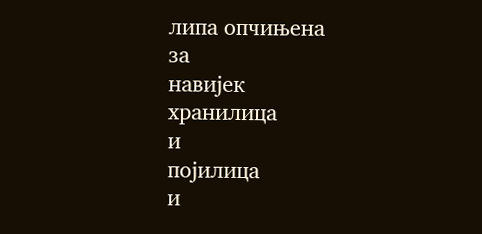липа опчињена
за
навијек
хранилица
и
појилица
и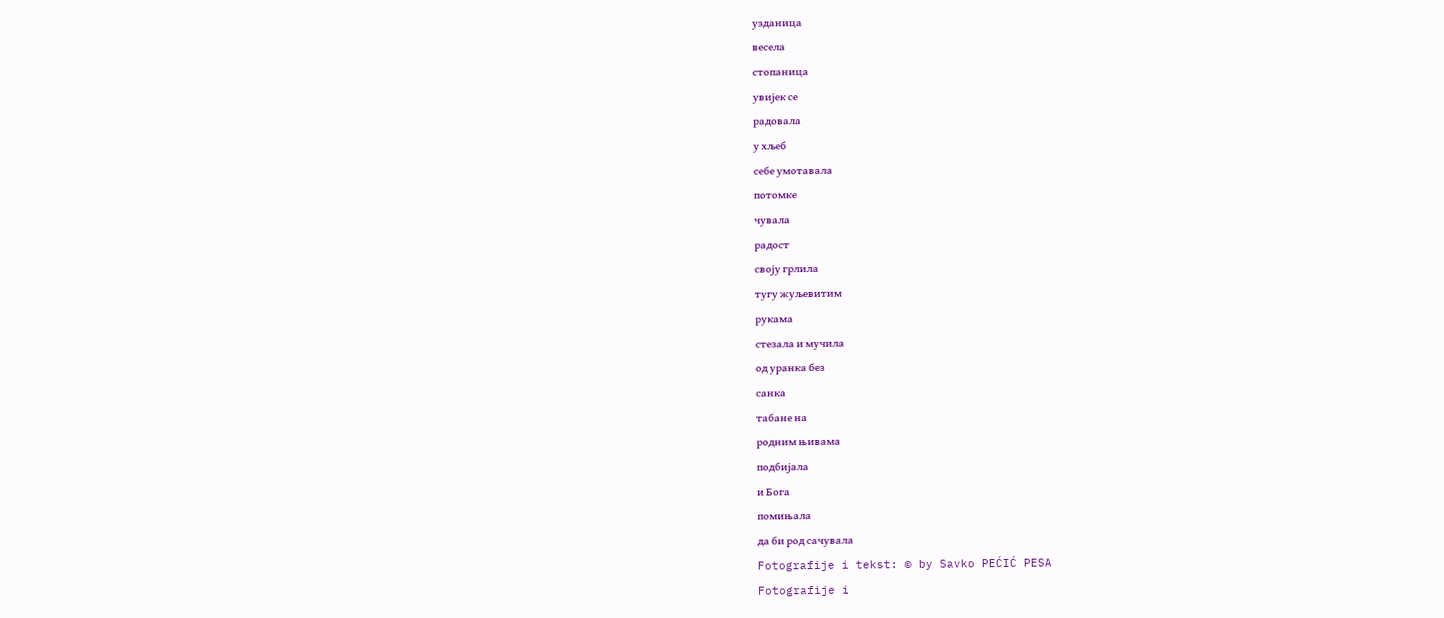узданица
весела
стопаница
увијек се
радовала
у хљеб
себе умотавала
потомке
чувала
радост
своју грлила
тугу жуљевитим
рукама
стезала и мучила
од уранка без
санка
табане на
родним њивама
подбијала
и Бога
помињала
да би род сачувала
Fotografije i tekst: © by Savko PEĆIĆ PESA
Fotografije i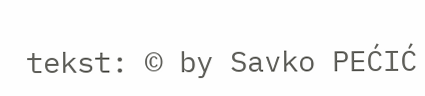tekst: © by Savko PEĆIĆ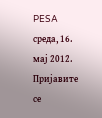PESA
среда, 16. мај 2012.
Пријавите се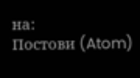на:
Постови (Atom)